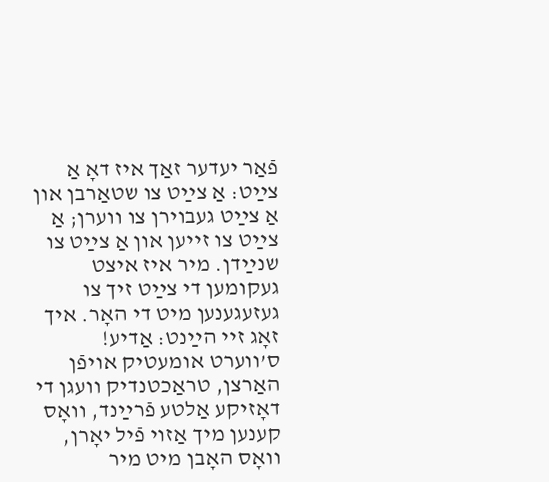פֿאַר יעדער זאַך איז דאָ אַ צײַט: אַ צײַט צו שטאַרבן און אַ צײַט געבוירן צו ווערן; אַ צײַט צו זייען און אַ צײַט צו שנײַדן. מיר איז איצט געקומען די צײַט זיך צו געזעגענען מיט די האָר. איך זאָג זיי הײַנט: אַדיע!
ס’ווערט אומעטיק אויפֿן האַרצן, טראַכטנדיק וועגן די דאָזיקע אַלטע פֿרײַנד, וואָס קענען מיך אַזוי פֿיל יאָרן, וואָס האָבן מיט מיר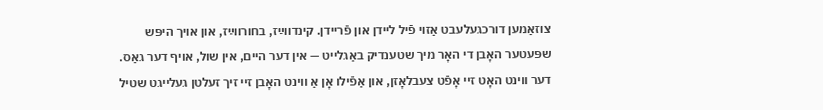צוזאַמען דורכגעלעבט אַזוי פֿיל ליידן און פֿריידן. קינדווײַז, בחורווײַז, און אויך היפּש שפּעטער האָבן די האָר מיך שטענדיק באַגלייט — אין דער היים, אין שול, אויף דער גאַס. דער ווינט האָט זיי אָפֿט צעבלאָזן, און אַפֿילו אָן אַ ווינט האָבן זיי זיך זעלטן געלייגט שטיל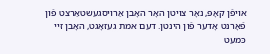אויפֿן קאָפּ, נאָר צויטן האָר האָבן אַרויסגעשטאַרצט פֿון פֿאָרנט אָדער פֿון הינטן. דעם אמת געזאָגט, האָבן זיי כּמעט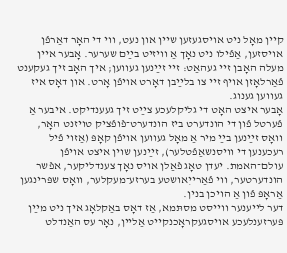קיין מאָל ניט אויסגעזען שיין און נעט, ווי די האָר דאַרפֿן אויסזען, אַפֿילו ניט נאָך אַ וויזיט בײַם שערער. אָבער איין מעלה האָבן זיי געהאַט: זיי זײַנען געווען; איך האָב זיך געקענט פֿאַרלאָזן אויף זיי צו בלײַבן דאָרט אויפֿן אָרט. און דאָס איז געווען גענוג.
אָבער איצט האָט די גליקלעכע צײַט זיך געענדיקט. איבער אַ פֿערטל פֿון די הונדערט ביז הונדערט־פֿופֿציק טויזנט האָר, וואָס זײַנען בײַ מיר אַ מאָל געווען אויפֿן קאָפּ (אַזוי פֿיל רעכענען די וויסנשאַפֿטלער), זײַנען שוין איצט אויפֿן עולם־האמת. יעדן טאָג פֿאַלן אויס נאָך צענדליקער, אפֿשר הונדערטער, ווי פֿאַרייִאושטע בערזע־מעקלער, וואָס שפּרינגען אַראָפּ פֿון אַ הויכן בנין.
דער לייענער ווייסט מסתּמא, אַז דאָס באַקלאָג איך ניט מײַן פּערזענלעכע אויסגעקראָכנקייט אַליין, נאָר עס האַנדלט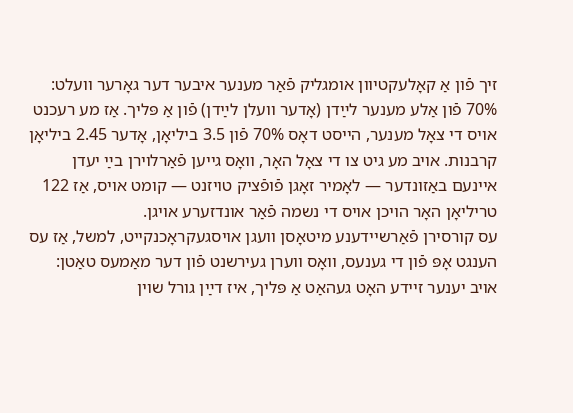זיך פֿון אַ קאָלעקטיוון אומגליק פֿאַר מענער איבער דער גאָרער וועלט: 70% פֿון אַלע מענער לײַדן (אָדער וועלן לײַדן) פֿון אַ פּליך. אַז מע רעכנט אויס די צאָל מענער, הייסט דאָס 70% פֿון 3.5 ביליאָן, אָדער 2.45 ביליאָן קרבנות. אויב מע גיט צו די צאָל האָר, וואָס גייען פֿאַרלוירן בײַ יעדן איינעם באַזונדער — לאָמיר זאָגן פֿופֿציק טויזנט — קומט אויס, אַז 122 טריליאָן האָר הויכן אויס די נשמה פֿאַר אונדזערע אויגן.
עס קורסירן פֿאַרשיידענע מיטאָסן וועגן אויסגעקראָכנקייט, למשל, אַז עס הענגט אָפּ פֿון די גענעס, וואָס ווערן געירשנט פֿון דער מאַמעס טאַטן: אויב יענער זיידע האָט געהאַט אַ פּליך, איז דײַן גורל שוין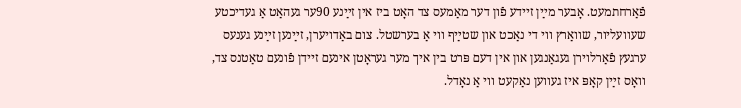פֿאַרחתמעט. אָבער מײַן זיידע פֿון דער מאַמעס צד האָט ביז אין זײַנע 90ער געהאַט אַ געדיכטע שעוועליור, שוואַרץ ווי די נאַכט און שטײַף ווי אַ בערשטל. צום באַדויערן, זײַנען זײַנע גענעס ערגעץ פֿאַרלוירן געגאַנגען און אין דעם פּרט בין איך מער געראָטן אינעם זיידן פֿונעם טאַטנס צד, וואָס זײַן קאָפּ איז געווען נאַקעט ווי אַ נאָדל.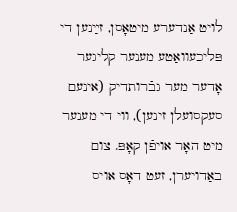לויט אַנדערע מיטאָסן, זײַנען די פּליכעוואַטע מענער קליגער אָדער מער גבֿרותדיק (אינעם סעקסועלן זינען), ווי די מענער מיט האָר אויפֿן קאָפּ. צום באַדויערן, זעט דאָס אויס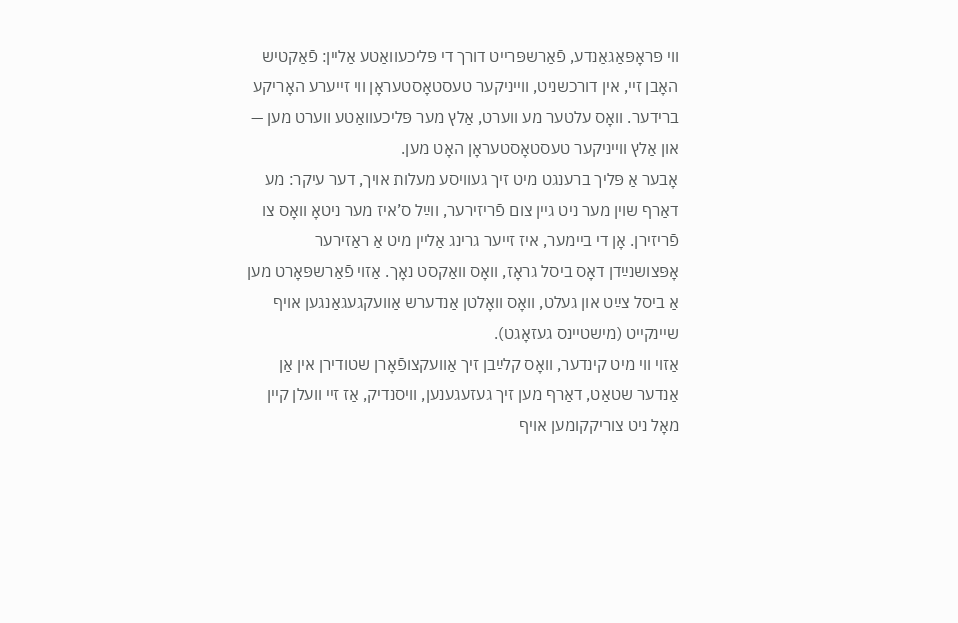ווי פּראָפּאַגאַנדע, פֿאַרשפּרייט דורך די פּליכעוואַטע אַליין: פֿאַקטיש האָבן זיי, אין דורכשניט, ווייניקער טעסטאָסטעראָן ווי זייערע האָריקע ברידער. וואָס עלטער מע ווערט, אַלץ מער פּליכעוואַטע ווערט מען — און אַלץ ווייניקער טעסטאָסטעראָן האָט מען.
אָבער אַ פּליך ברענגט מיט זיך געוויסע מעלות אויך, דער עיקר: מע דאַרף שוין מער ניט גיין צום פֿריזירער, ווײַל ס’איז מער ניטאָ וואָס צו פֿריזירן. אָן די ביימער, איז זייער גרינג אַליין מיט אַ ראַזירער אָפּצושנײַדן דאָס ביסל גראָז, וואָס וואַקסט נאָך. אַזוי פֿאַרשפּאָרט מען אַ ביסל צײַט און געלט, וואָס וואָלטן אַנדערש אַוועקגעגאַנגען אויף שיינקייט (מישטיינס געזאָגט).
אַזוי ווי מיט קינדער, וואָס קלײַבן זיך אַוועקצופֿאָרן שטודירן אין אַן אַנדער שטאַט, דאַרף מען זיך געזעגענען, וויסנדיק, אַז זיי וועלן קיין מאָל ניט צוריקקומען אויף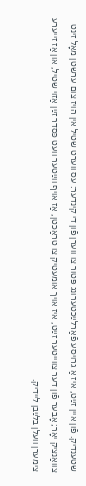שטענדיק. פֿון איין זײַט, איז אַ גרויסע פֿאַרלײַכטערונג פּטור צו ווערן פֿון די קינדער: עס ווערט שטיל אין הויז צום ערשטן מאָל זינט צוואַנציק יאָר; אָבער פֿון דער צווייטער זײַט, איז אויך אומעטיק צו טראַכטן, אַז אויף ווײַטער וועט כּסדר זײַן אַזוי שטיל, און אַז זייערע צימערן וועלן בלײַבן ליידיק.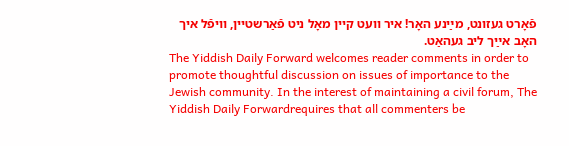פֿאָרט געזונט, מײַנע האָר! איר וועט קיין מאָל ניט פֿאַרשטיין, וויפֿל איך האָב אײַך ליב געהאַט.
The Yiddish Daily Forward welcomes reader comments in order to promote thoughtful discussion on issues of importance to the Jewish community. In the interest of maintaining a civil forum, The Yiddish Daily Forwardrequires that all commenters be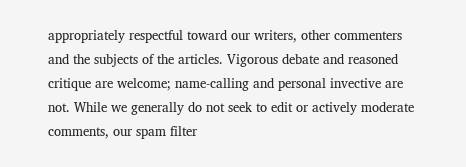appropriately respectful toward our writers, other commenters and the subjects of the articles. Vigorous debate and reasoned critique are welcome; name-calling and personal invective are not. While we generally do not seek to edit or actively moderate comments, our spam filter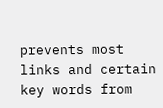prevents most links and certain key words from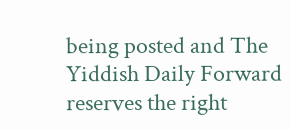being posted and The Yiddish Daily Forward reserves the right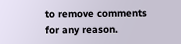to remove comments for any reason.